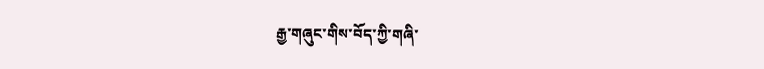རྒྱ་གཞུང་གིས་བོད་ཀྱི་གཞི་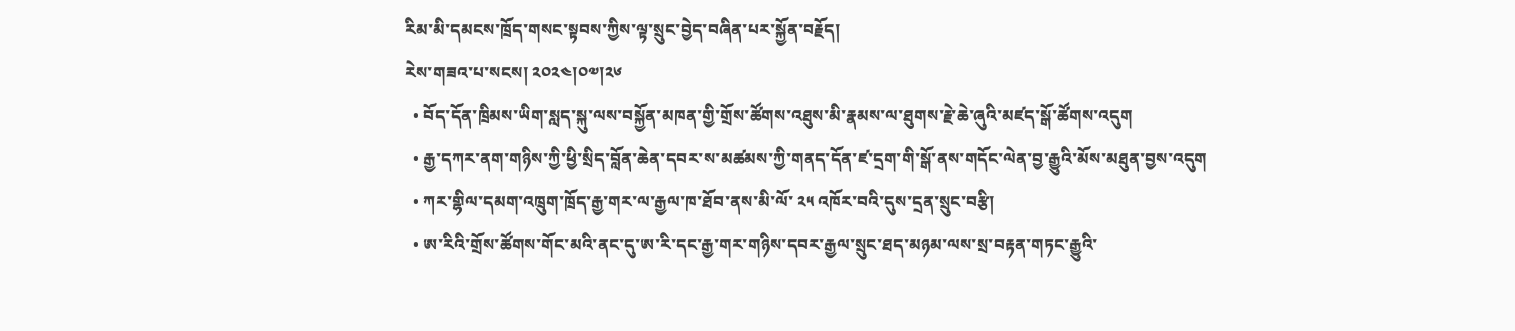རིམ་མི་དམངས་ཁྲོད་གསང་སྟབས་ཀྱིས་ལྟ་སྲུང་བྱེད་བཞིན་པར་སྐྱོན་བརྗོད།
རེས་གཟའ་པ་སངས། ༢༠༢༤།༠༧།༢༦
  • བོད་དོན་ཁྲིམས་ཡིག་སླད་སྐུ་ལས་བསྐྱོན་མཁན་གྱི་གྲོས་ཚོགས་འཐུས་མི་རྣམས་ལ་ཐུགས་རྗེ་ཆེ་ཞུའི་མཛད་སྒོ་ཚོགས་འདུག
  • རྒྱ་དཀར་ནག་གཉིས་ཀྱི་ཕྱི་སྲིད་བློན་ཆེན་དབར་ས་མཚམས་ཀྱི་གནད་དོན་ཛ་དྲག་གི་སྒོ་ནས་གདོང་ལེན་བྱ་རྒྱུའི་མོས་མཐུན་བྱས་འདུག
  • ཀར་གྷིལ་དམག་འཁྲུག་ཁྲོད་རྒྱ་གར་ལ་རྒྱལ་ཁ་ཐོབ་ནས་མི་ལོ་ ༢༥ འཁོར་བའི་དུས་དྲན་སྲུང་བརྩི།
  • ཨ་རིའི་གྲོས་ཚོགས་གོང་མའི་ནང་དུ་ཨ་རི་དང་རྒྱ་གར་གཉིས་དབར་རྒྱལ་སྲུང་ཐད་མཉམ་ལས་སྲ་བརྟན་གཏང་རྒྱུའི་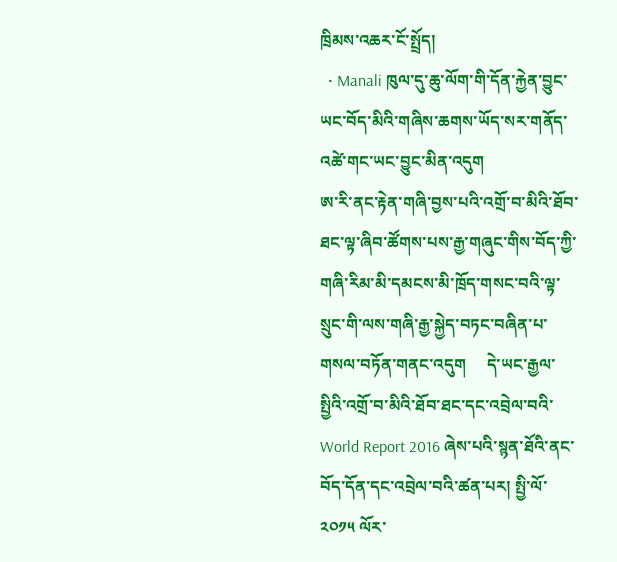ཁྲིམས་འཆར་ངོ་སྤྲོད།
  • Manali ཁུལ་དུ་ཆུ་ལོག་གི་དོན་རྐྱེན་བྱུང་ཡང་བོད་མིའི་གཞིས་ཆགས་ཡོད་སར་གནོད་འཚེ་གང་ཡང་བྱུང་མིན་འདུག
ཨ་རི་ནང་རྟེན་གཞི་བྱས་པའི་འགྲོ་བ་མིའི་ཐོབ་ཐང་ལྟ་ཞིབ་ཚོགས་པས་རྒྱ་གཞུང་གིས་བོད་ཀྱི་གཞི་རིམ་མི་དམངས་མི་ཁྲོད་གསང་བའི་ལྟ་སྲུང་གི་ལས་གཞི་རྒྱ་སྐྱེད་བཏང་བཞིན་པ་གསལ་བཏོན་གནང་འདུག     དེ་ཡང་རྒྱལ་སྤྱིའི་འགྲོ་བ་མིའི་ཐོབ་ཐང་དང་འབྲེལ་བའི་ World Report 2016 ཞེས་པའི་སྙན་ཐོའི་ནང་བོད་དོན་དང་འབྲེལ་བའི་ཚན་པར། སྤྱི་ལོ་ ༢༠༡༥ ལོར་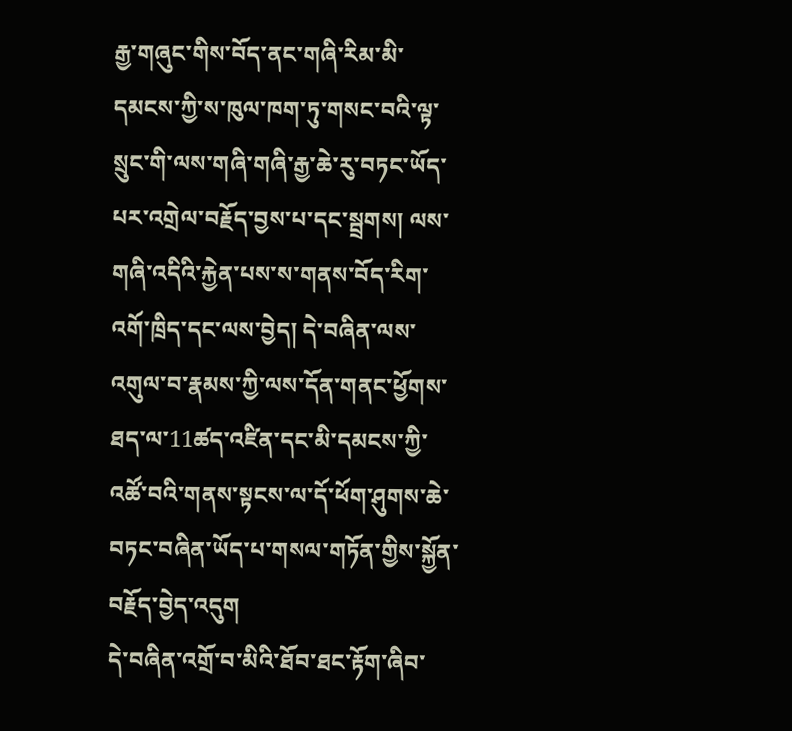རྒྱ་གཞུང་གིས་བོད་ནང་གཞི་རིམ་མི་དམངས་ཀྱི་ས་ཁུལ་ཁག་ཏུ་གསང་བའི་ལྟ་སྲུང་གི་ལས་གཞི་གཞི་རྒྱ་ཆེ་རུ་བཏང་ཡོད་པར་འགྲེལ་བརྗོད་བྱས་པ་དང་སྦྲགས། ལས་གཞི་འདིའི་རྐྱེན་པས་ས་གནས་བོད་རིག་འགོ་ཁྲིད་དང་ལས་བྱེད། དེ་བཞིན་ལས་འགུལ་བ་རྣམས་ཀྱི་ལས་དོན་གནང་ཕྱོགས་ཐད་ལ་11ཚད་འཛིན་དང་མི་དམངས་ཀྱི་འཚོ་བའི་གནས་སྟངས་ལ་དོ་ཕོག་ཤུགས་ཆེ་བཏང་བཞིན་ཡོད་པ་གསལ་གཏོན་གྱིས་སྐྱོན་བརྗོད་བྱེད་འདུག
དེ་བཞིན་འགྲོ་བ་མིའི་ཐོབ་ཐང་རྟོག་ཞིབ་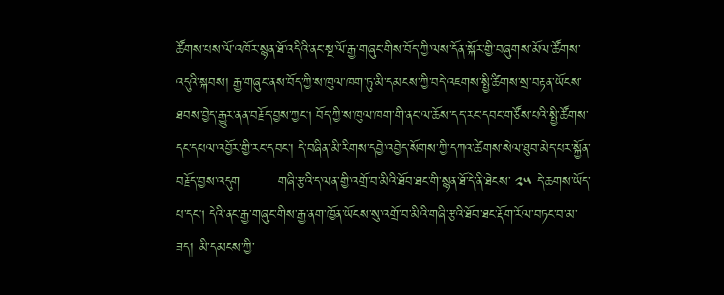ཚོགས་པས་ལོ་འཁོར་སྙན་ཐོ་འདིའི་ནང་སྔ་ལོ་རྒྱ་གཞུང་གིས་བོད་ཀྱི་ལས་དོན་སྐོར་གྱི་བཞུགས་མོལ་ཚོགས་འདུའི་སྐབས། རྒྱ་གཞུང་ནས་བོད་ཀྱི་ས་ཁུལ་ཁག་ཏུ་མི་དམངས་ཀྱི་བདེ་འཇགས་སྤྱི་ཚིགས་སྲ་བརྟན་ཡོངས་ཐབས་བྱེད་རྒྱུར་ནན་བརྗོད་བྱས་ཀྱང། བོད་ཀྱི་ས་ཁུལ་ཁག་གི་ནང་ལ་ཆོས་དད་རང་དབང་གཙོས་པའི་སྤྱི་ཚོགས་དང་དཔལ་འབྱོར་གྱི་རང་དབང་། དེ་བཞིན་མི་རིགས་དབྱེ་འབྱེད་སོགས་ཀྱི་དཀའ་ཚེགས་སེལ་ཐུབ་མེད་པར་སྐྱོན་བརྗོད་བྱས་འདུག        གཞི་རྩའི་ད་ལན་གྱི་འགྲོ་བ་མིའི་ཐོབ་ཐང་གི་སྙན་ཐོ་དེ་ནི་ཐེངས་ ༢༥ དེ་ཆགས་ཡོད་པ་དང། དེའི་ནང་རྒྱ་གཞུང་གིས་རྒྱ་ནག་ཁྱོན་ཡོངས་སུ་འགྲོ་བ་མིའི་གཞི་རྩའི་ཐོབ་ཐང་རྡོག་རོལ་བཏང་བ་མ་ཟད། མི་དམངས་ཀྱི་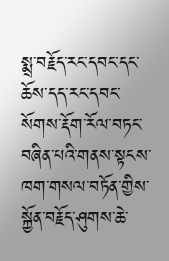སྨྲ་བརྗོད་རང་དབང་དང་ཆོས་དད་རང་དབང་སོགས་རྡོག་རོལ་བཏང་བཞིན་པའི་གནས་སྟངས་ཁག་གསལ་བཏོན་གྱིས་སྐྱོན་བརྗོད་ཤུགས་ཆེ་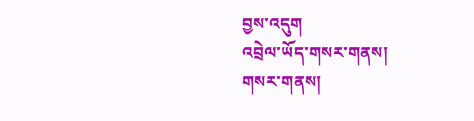བྱས་འདུག
འབྲེལ་ཡོད་གསར་གནས།
གསར་གནས།